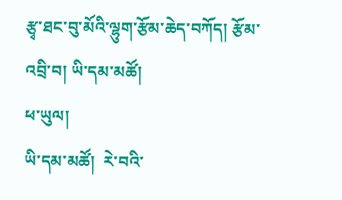རྩྭ་ཐང་བུ་མོའི་ལྷུག་རྩོམ་ཆེད་བཀོད། རྩོམ་འབྲི་བ། ཡི་དམ་མཚོ།
ཕ་ཡུལ།
ཡི་དམ་མཚོ།  རེ་བའི་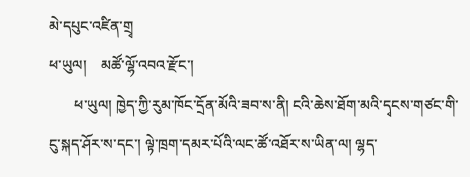མེ་དཔུང་འཛིན་གྲྭ
ཕ་ཡུལ།    མཚོ་ལྷོ་འབའ་རྫོང་།
       ཕ་ཡུལ། ཁྱེད་ཀྱི་རུམ་ཁོང་དྲོན་མོའི་ཟབ་ས་ནི། ངའི་ཆེས་ཐོག་མའི་དྭངས་གཙང་གི་ངུ་སྐད་ཤོར་ས་དང་། ལྟེ་ཁྲག་དམར་པོའི་ལང་ཚོ་འཐོར་ས་ཡིན་ལ། ལྷད་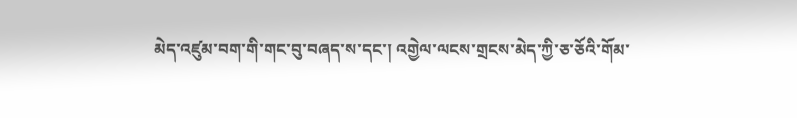མེད་འཛུམ་བག་གི་གང་བུ་བཞད་ས་དང་། འགྱེལ་ལངས་གྲངས་མེད་ཀྱི་ཅ་ཅོའི་གོམ་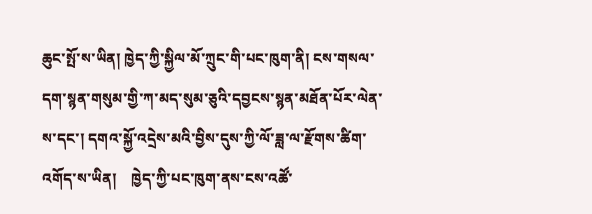ཆུང་སྤོ་ས་ཡིན། ཁྱེད་ཀྱི་སྐྱིལ་མོ་ཀྲུང་གི་པང་ཁུག་ནི། ངས་གསལ་དག་སྙན་གསུམ་གྱི་ཀ་མད་སུམ་ཅུའི་དབྱངས་སྙན་མཐོན་པོར་ལེན་ས་དང་། དགའ་སྐྱོ་འདྲེས་མའི་བྱིས་དུས་ཀྱི་ལོ་ཟླ་ལ་རྫོགས་ཚིག་འགོད་ས་ཡིན།    ཁྱེད་ཀྱི་པང་ཁུག་ནས་ངས་འཚོ་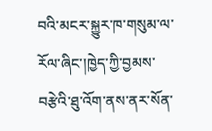བའི་མངར་སྐྱུར་ཁ་གསུམ་ལ་རོལ་ཞིང་།ཁྱེད་ཀྱི་བྱམས་བརྩེའི་ཐུ་འོག་ནས་ནར་སོན་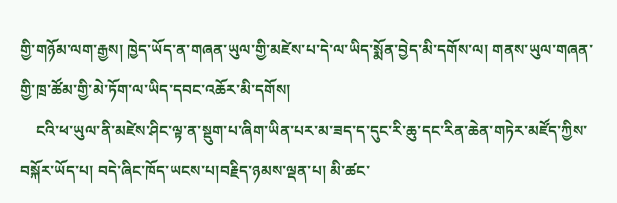གྱི་གཉོམ་ལག་རྒྱས། ཁྱེད་ཡོད་ན་གཞན་ཡུལ་གྱི་མཛེས་པ་དེ་ལ་ཡིད་སྨོན་བྱེད་མི་དགོས་ལ། གནས་ཡུལ་གཞན་གྱི་ཁྲ་ཚོམ་གྱི་མེ་ཏོག་ལ་ཡིད་དབང་འཆོར་མི་དགོས།
    ངའི་ཕ་ཡུལ་ནི་མཛེས་ཤིང་ལྟ་ན་སྡུག་པ་ཞིག་ཡིན་པར་མ་ཟད་ད་དུང་རི་ཆུ་དང་རིན་ཆེན་གཏེར་མཛོད་ཀྱིས་བསྐོར་ཡོད་པ། བདེ་ཞིང་ཁོད་ཡངས་པ།བརྗིད་ཉམས་ལྡན་པ། མི་ཚང་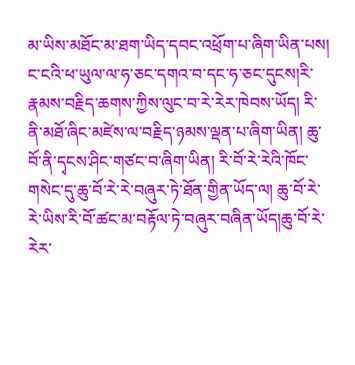མ་ཡིས་མཐོང་མ་ཐག་ཡིད་དབང་འཕྲོག་པ་ཞིག་ཡིན་པས། ང་ངའི་ཕ་ཡུལ་ལ་ཧ་ཅང་དགའ་བ་དང་ཧ་ཅང་དུངས།རི་རྣམས་བརྗིད་ཆགས་ཀྱིས་ལུང་བ་རེ་རེར་ཁེབས་ཡོད། རི་ནི་མཐོ་ཞིང་མཛེས་ལ་བརྗིད་ཉམས་ལྡན་པ་ཞིག་ཡིན། ཆུ་བོ་ནི་དྭངས་ཤིང་གཙང་བ་ཞིག་ཡིན། རི་བོ་རེ་རེའི་ཁོང་གསེང་དུ་ཆུ་བོ་རེ་རེ་བཞུར་ཏེ་ཐོན་གྱིན་ཡོད་ལ། ཆུ་བོ་རེ་རེ་ཡིས་རི་བོ་ཚང་མ་བརྟོལ་ཏེ་བཞུར་བཞིན་ཡོད།ཆུ་བོ་རེ་རེར་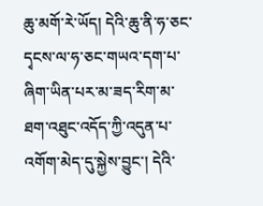ཆུ་མགོ་རེ་ཡོད། དེའི་ཆུ་ནི་ཧ་ཅང་དྭངས་ལ་ཧ་ཅང་གཡའ་དག་པ་ཞིག་ཡིན་པར་མ་ཟད་རིག་མ་ཐག་འཐུང་འདོད་ཀྱི་འདུན་པ་འགོག་མེད་དུ་སྐྱེས་བྱུང་། དེའི་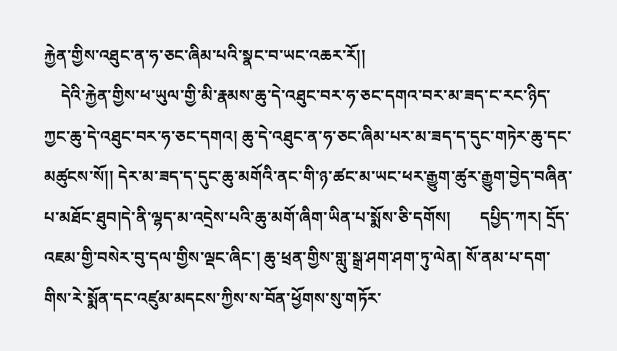རྐྱེན་གྱིས་འཐུང་ན་ཧ་ཅང་ཞིམ་པའི་སྣང་བ་ཡང་འཆར་རོ།།
    དེའི་རྐྱེན་གྱིས་ཕ་ཡུལ་གྱི་མི་རྣམས་ཆུ་དེ་འཐུང་བར་ཧ་ཅང་དགའ་བར་མ་ཟད་ང་རང་ཉིད་ཀྱང་ཆུ་དེ་འཐུང་བར་ཧ་ཅང་དགའ། ཆུ་དེ་འཐུང་ན་ཧ་ཅང་ཞིམ་པར་མ་ཟད་ད་དུང་གཏེར་ཆུ་དང་མཚུངས་སོ།། དེར་མ་ཟད་ད་དུང་ཆུ་མགོའི་ནང་གི་ཉ་ཚང་མ་ཡང་ཕར་རྒྱུག་ཚུར་རྒྱུག་བྱེད་བཞིན་པ་མཐོང་ཐུབ།དེ་ནི་ལྷད་མ་འདྲེས་པའི་ཆུ་མགོ་ཞིག་ཡིན་པ་སྨོས་ཅི་དགོས།       དཔྱིད་ཀར། དྲོད་འཇམ་གྱི་བསེར་བུ་དལ་གྱིས་ལྡང་ཞིང་། ཆུ་ཕྲན་གྱིས་གླུ་སྒྲ་ཤག་ཤག་ཏུ་ལེན། སོ་ནམ་པ་དག་གིས་རེ་སྨོན་དང་འཛུམ་མདངས་ཀྱིས་ས་བོན་ཕྱོགས་སུ་གཏོར་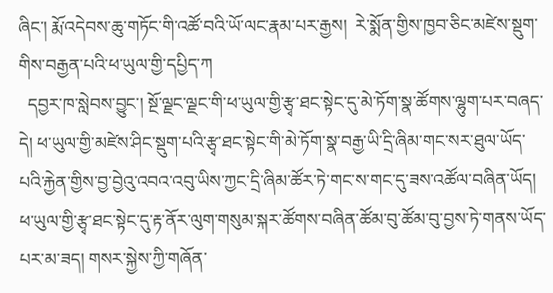ཞིང་། རྨོ་འདེབས་ཆུ་གཏོང་གི་འཚོ་བའི་ཡོ་ལང་རྣམ་པར་རྒྱས།  རེ་སྨོན་གྱིས་ཁྱབ་ཅིང་མཛེས་སྡུག་གིས་བརྒྱན་པའི་ཕ་ཡུལ་གྱི་དཔྱིད་ཀ
  དབྱར་ཁ་སླེབས་བྱུང་། སྔོ་ལྗང་ལྗང་གི་ཕ་ཡུལ་གྱི་རྩྭ་ཐང་སྟེང་དུ་མེ་ཏོག་སྣ་ཚོགས་ལྷུག་པར་བཞད་དེ། ཕ་ཡུལ་གྱི་མཛེས་ཤིང་སྡུག་པའི་རྩྭ་ཐང་སྟེང་གི་མེ་ཏོག་སྣ་བརྒྱ་ཡི་དྲི་ཞིམ་གང་སར་ཐུལ་ཡོད་པའི་རྐྱེན་གྱིས་བྱ་བྱེའུ་འབའ་འབུ་ཡིས་ཀྱང་དྲི་ཞིམ་ཚོར་ཏེ་གང་ས་གང་དུ་ཟས་འཚོལ་བཞིན་ཡོད། ཕ་ཡུལ་གྱི་རྩྭ་ཐང་སྟེང་དུ་རྟ་ནོར་ལུག་གསུམ་སྐར་ཚོགས་བཞིན་ཚོམ་བུ་ཚོམ་བུ་བྱས་ཏེ་གནས་ཡོད་པར་མ་ཟད། གསར་སྐྱེས་ཀྱི་གཞོན་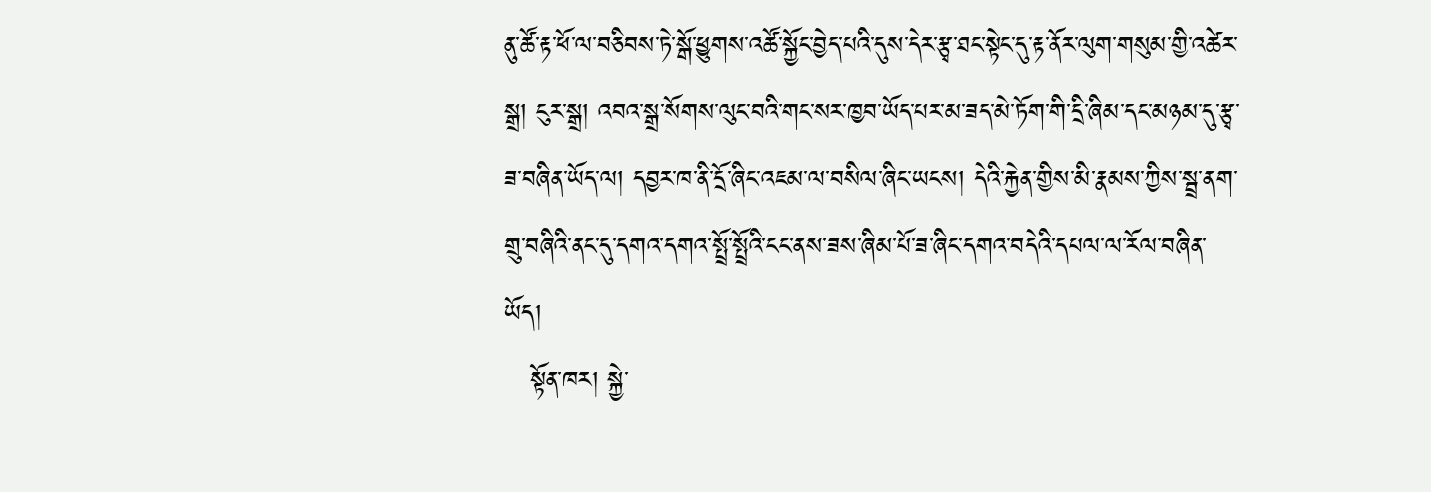ནུ་ཚོ་རྟ་ཕོ་ལ་བཅིབས་ཏེ་སྒོ་ཕྱུགས་འཚོ་སྐྱོང་བྱེད་པའི་དུས་དེར་རྩྭ་ཐང་སྟེང་དུ་རྟ་ནོར་ལུག་གསུམ་གྱི་འཚེར་སྒྲ། ངུར་སྒྲ། འབའ་སྒྲ་སོགས་ལུང་བའི་གང་སར་ཁྱབ་ཡོད་པར་མ་ཟད་མེ་ཏོག་གི་དྲི་ཞིམ་དང་མཉམ་དུ་རྩྭ་ཟ་བཞིན་ཡོད་ལ། དབྱར་ཁ་ནི་དྲོ་ཞིང་འཇམ་ལ་བསིལ་ཞིང་ཡངས། དེའི་རྐྱེན་གྱིས་མི་རྣམས་ཀྱིས་སྦྲ་ནག་གྲུ་བཞིའི་ནང་དུ་དགའ་དགའ་སྤྲོ་སྤྲོའི་ངང་ནས་ཟས་ཞིམ་པོ་ཟ་ཞིང་དགའ་བདེའི་དཔལ་ལ་རོལ་བཞིན་ཡོད།
   སྟོན་ཁར། སྐྱེ་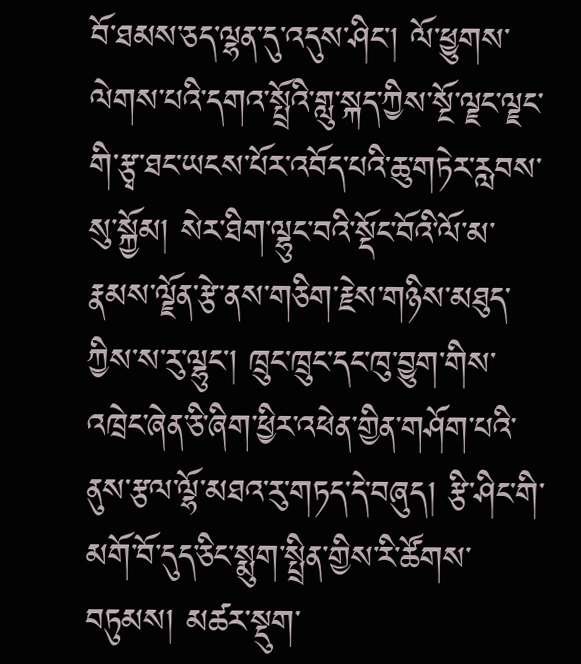བོ་ཐམས་ཅད་ལྷན་དུ་འདུས་ཤིང་། ལོ་ཕྱུགས་ལེགས་པའི་དགའ་སྤྲོའི་གླུ་སྐད་ཀྱིས་སྔོ་ལྗང་ལྗང་གི་རྩྭ་ཐང་ཡངས་པོར་འབོད་པའི་ཆུ་གཏེར་རླབས་སུ་སྐྱོམ། སེར་ཐིག་ལྷུང་བའི་སྡོང་བོའི་ལོ་མ་རྣམས་ལྗོན་རྩེ་ནས་གཅིག་རྗེས་གཉིས་མཐུད་ཀྱིས་ས་རུ་ལྷུང་། ཁྲུང་ཁྲུང་དང་ཁུ་བྱུག་གིས་འཁྲེང་ཞེན་ཅི་ཞིག་ཕྱིར་འཕེན་གྱིན་གཤོག་པའི་ནུས་རྩལ་ལྷོ་མཐའ་རུ་གཏད་དེ་བཞུད། རྩི་ཤིང་གི་མགོ་བོ་དུད་ཅིང་སྨུག་སྤྲིན་གྱིས་རི་ཚོགས་བཏུམས། མཚར་སྡུག་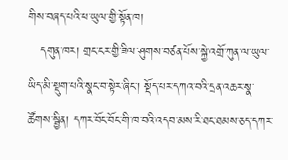གིས་བཞད་པའི་ཕ་ཡུལ་གྱི་སྟོན་ཁ།
   དགུན་ཁར། གྲང་ངར་གྱི་ཟིལ་ཤུགས་བཙན་པོས་སྐྱེ་འགྲོ་ཀུན་ལ་ཡུལ་ཡིད་མི་སྡུག་པའི་སྣང་བ་སྟེར་ཞིང་། སྡོད་པར་དཀའ་བའི་དྲན་འཆར་སྣ་ཚོགས་སྦྱིན། དཀར་བོང་བོང་གི་ཁ་བའི་འདབ་མས་རི་ཐང་ཐམས་ཅད་དཀར་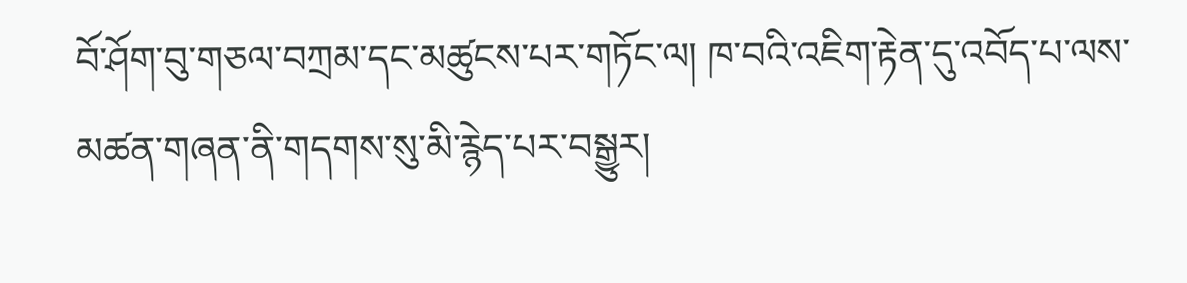བོ་ཤོག་བུ་གཅལ་བཀྲམ་དང་མཚུངས་པར་གཏོང་ལ། ཁ་བའི་འཇིག་རྟེན་དུ་འབོད་པ་ལས་མཚན་གཞན་ནི་གདགས་སུ་མི་རྙེད་པར་བསྒྱུར།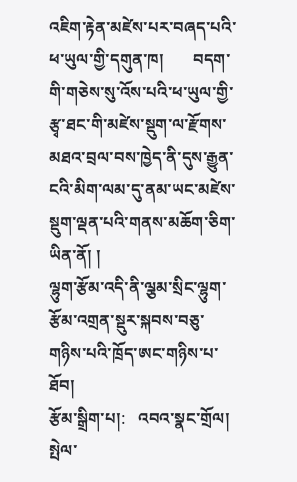འཇིག་རྟེན་མཛེས་པར་བཞད་པའི་ཕ་ཡུལ་གྱི་དགུན་ཁ།       བདག་གི་གཅེས་སུ་འོས་པའི་ཕ་ཡུལ་གྱི་རྩྭ་ཐང་གི་མཛེས་སྡུག་ལ་རྫོགས་མཐའ་བྲལ་བས་ཁྱེད་ནི་དུས་རྒྱུན་ངའི་མིག་ལམ་དུ་ནམ་ཡང་མཛེས་སྡུག་ལྡན་པའི་གནས་མཆོག་ཅིག་ཡིན་ནོ། །
ལྷུག་རྩོམ་འདི་ནི་ལྕམ་སྲིང་ལྷུག་རྩོམ་འགྲན་སྡུར་སྐབས་བཅུ་གཉིས་པའི་ཁྲོད་ཨང་གཉིས་པ་ཐོབ།
རྩོམ་སྒྲིག་པ།:   འབའ་སྣང་གྲོལ། སྤེལ་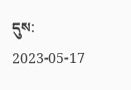དུས:   2023-05-17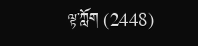ལྟ་ཀློག (2448)